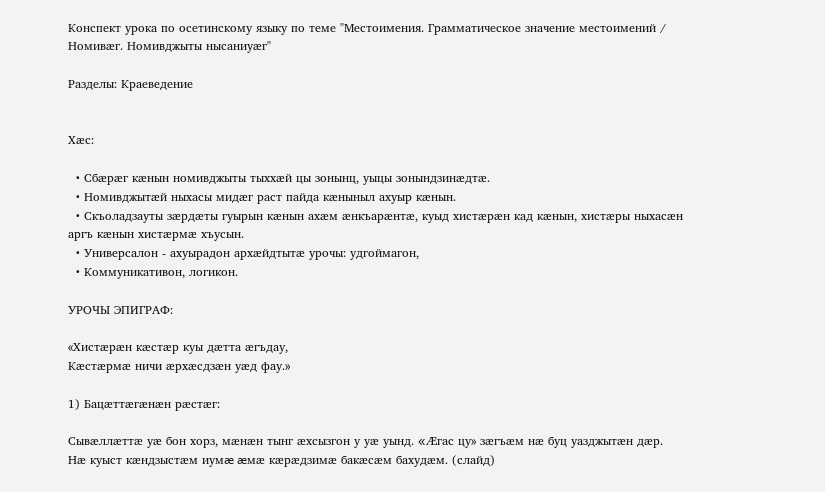Конспект урока по осетинскому языку по теме "Местоимения. Грамматическое значение местоимений / Номивæг. Номивджыты нысаниуæг"

Разделы: Краеведение


Хæс:

  • Сбæрæг кæнын номивджыты тыххæй цы зонынц, уыцы зонындзинæдтæ.
  • Номивджытæй ныхасы мидæг раст пайда кæныныл ахуыр кæнын.
  • Скъоладзауты зæрдæты гуырын кæнын ахæм æнкъарæнтæ, куыд хистæрæн кад кæнын, хистæры ныхасæн аргъ кæнын хистæрмæ хъусын.
  • Универсалон - ахуырадон архæйдтытæ урочы: удгоймагон,
  • Коммуникативон, логикон.

УРОЧЫ ЭПИГРАФ:

«Хистæрæн кæстæр куы дæтта æгъдау,
Кæстæрмæ ничи æрхæсдзæн уæд фау.»

1) Бацæттæгæнæн рæстæг:

Сывæллæттæ уæ бон хорз, мæнæн тынг æхсызгон у уæ уынд. «Æгас цу» зæгъæм нæ буц уазджытæн дӕр. Нæ куыст кæндзыстæм иумæ æмæ кæрæдзимæ бакæсæм бахудæм. (слайд)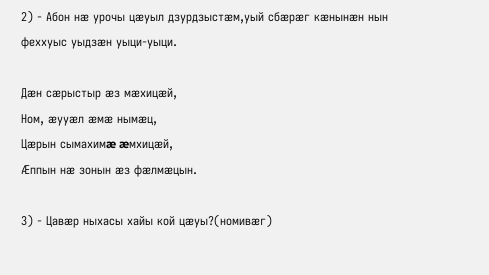2) - Абон нæ урочы цæуыл дзурдзыстæм,уый сбæрæг кæнынæн нын феххуыс уыдзæн уыци-уыци.

Дæн сæрыстыр æз мæхицæй,
Ном, æууæл æмæ нымæц,
Цæрын сымахимæ æмхицæй,
Æппын нæ зонын æз фæлмæцын.

3) - Цавæр ныхасы хайы кой цæуы?(номивæг)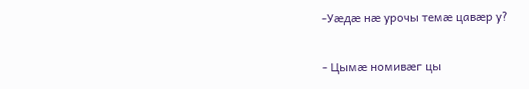-Уæдæ нæ урочы темæ цавæр у?

- Цымæ номивæг цы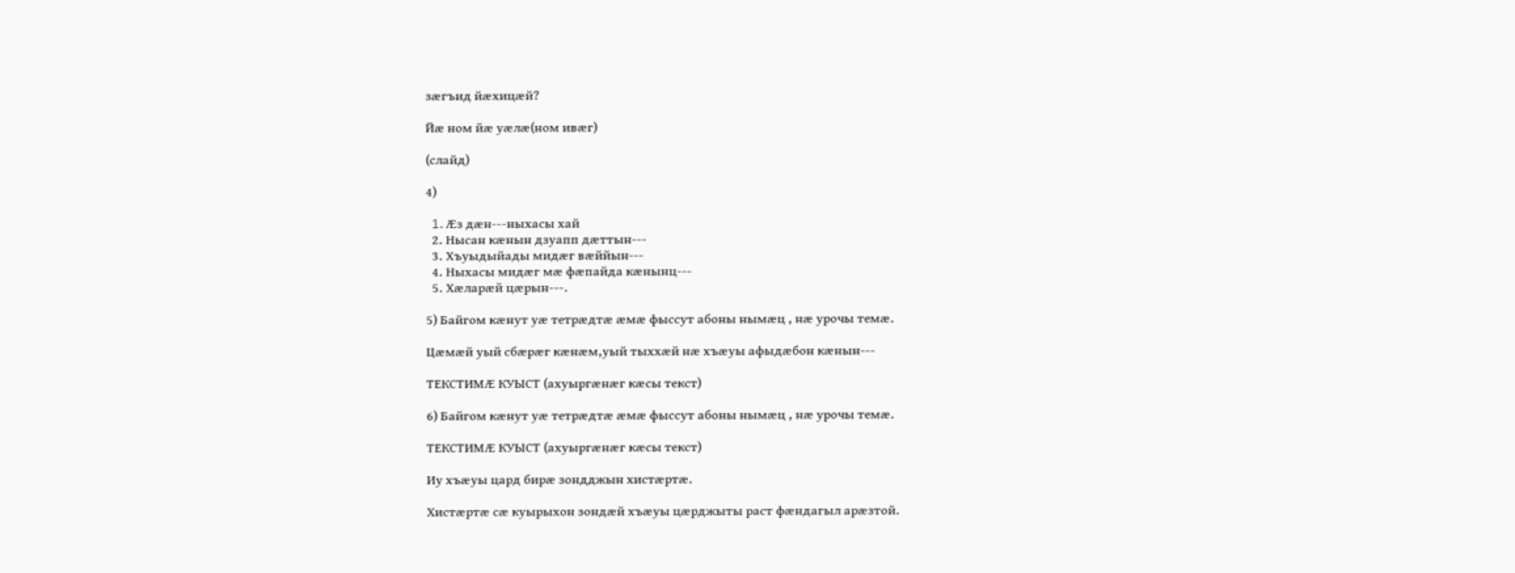зæгъид йæхицæй?

Йӕ ном йӕ уӕлӕ(ном ивӕг)

(слайд)

4)

  1. Æз дæн---ныхасы хай
  2. Нысан кæнын дзуапп дæттын---
  3. Хъуыдыйады мидæг вæййын---
  4. Ныхасы мидæг мæ фæпайда кæнынц---
  5. Хæларæй цæрын---.

5) Байгом кӕнут уӕ тетрӕдтӕ ӕмӕ фыссут абоны нымӕц , нӕ урочы темӕ.

Цæмæй уый сбæрæг кæнæм,уый тыххæй нæ хъæуы афыдæбон кæнын---

ТЕКСТИМÆ КУЫСТ (ахуыргæнæг кæсы текст)

6) Байгом кӕнут уӕ тетрӕдтӕ ӕмӕ фыссут абоны нымӕц , нӕ урочы темӕ.

ТЕКСТИМÆ КУЫСТ (ахуыргæнæг кæсы текст)

Иу хъæуы цард бирæ зондджын хистæртæ.

Хистæртæ сæ куырыхон зондæй хъæуы цæрджыты раст фæндагыл арæзтой.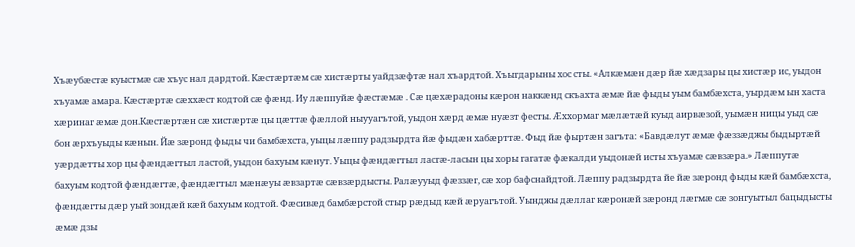Хъæубæстæ куыстмæ сæ хъус нал дардтой. Кæстæртæм сæ хистæрты уайдзæфтæ нал хъардтой. Хъыгдарыны хос сты. «Алкæмæн дæр йæ хæдзары цы хистæр ис, уыдон хъуамæ амара. Кæстæртæ сæххæст кодтой сæ фæнд. Иу лæппуйæ фæстæмæ . Сæ цæхæрадоны кæрон наккæнд скъахта æмæ йæ фыды уым бамбæхста, уырдæм ын хаста хæринаг æмæ дон.Кæстæртæн сæ хистæртæ цы цæттæ фæллой ныууагътой, уыдон хæрд æмæ нуæзт фесты. Æххормаг мæлæтæй куыд аирвæзой, уымæн ницы уыд сæ бон æрхъуыды кæнын. Йæ зæронд фыды чи бамбæхста, уыцы лæппу радзырдта йæ фыдæн хабæрттæ. Фыд йæ фыртæн загъта: «Бавдæлут æмæ фæззæджы быдыртæй уæрдæтты хор цы фæндæгтыл ластой, уыдон бахуым кæнут. Уыцы фæндæгтыл ласгæ-ласын цы хоры гагатæ фæкалди уыдонæй исты хъуамæ сæвзæра.» Лæппутæ бахуым кодтой фæндæгтæ, фæндæгтыл мæнæуы æвзартæ сæвзæрдысты. Ралæууыд фæззæг, сæ хор бафснайдтой. Лæппу радзырдта йе йæ зæронд фыды кæй бамбæхста, фæндæгты дæр уый зондæй кæй бахуым кодтой. Фæсивæд бамбæрстой стыр рæдыд кæй æруагътой. Уынджы дæллаг кæронæй зæронд лæгмæ сæ зонгуытыл бацыдысты æмæ дзы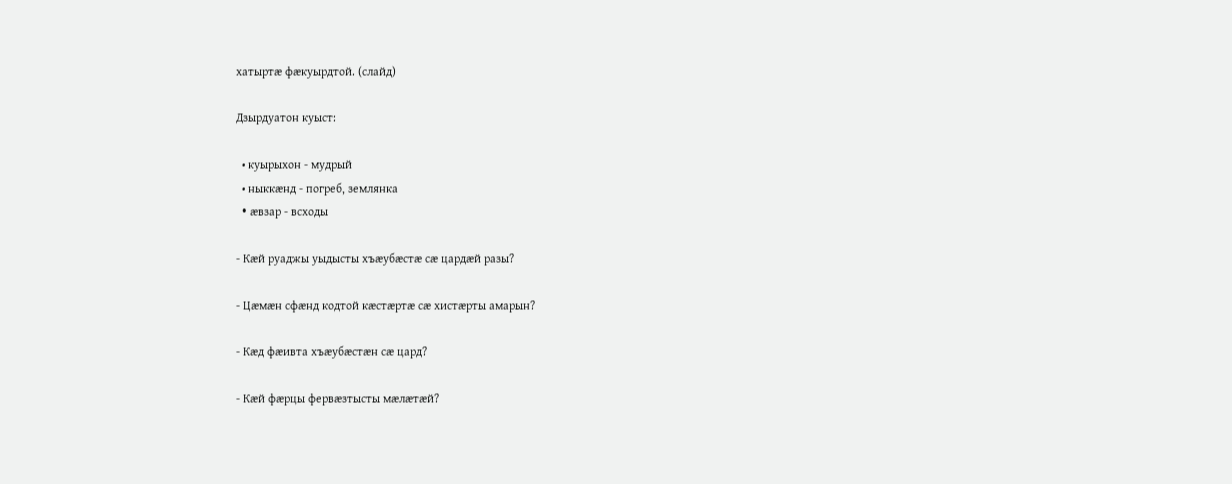хатыртæ фæкуырдтой. (слайд)

Дзырдуатон куыст:

  • куырыхон - мудрый
  • ныккæнд - погреб, землянка
  • æвзар - всходы

- Кæй руаджы уыдысты хъæубæстæ сæ цардæй разы?

- Цæмæн сфæнд кодтой кæстæртæ сæ хистæрты амарын?

- Кæд фæивта хъæубæстæн сæ цард?

- Кæй фæрцы фервæзтысты мæлæтæй?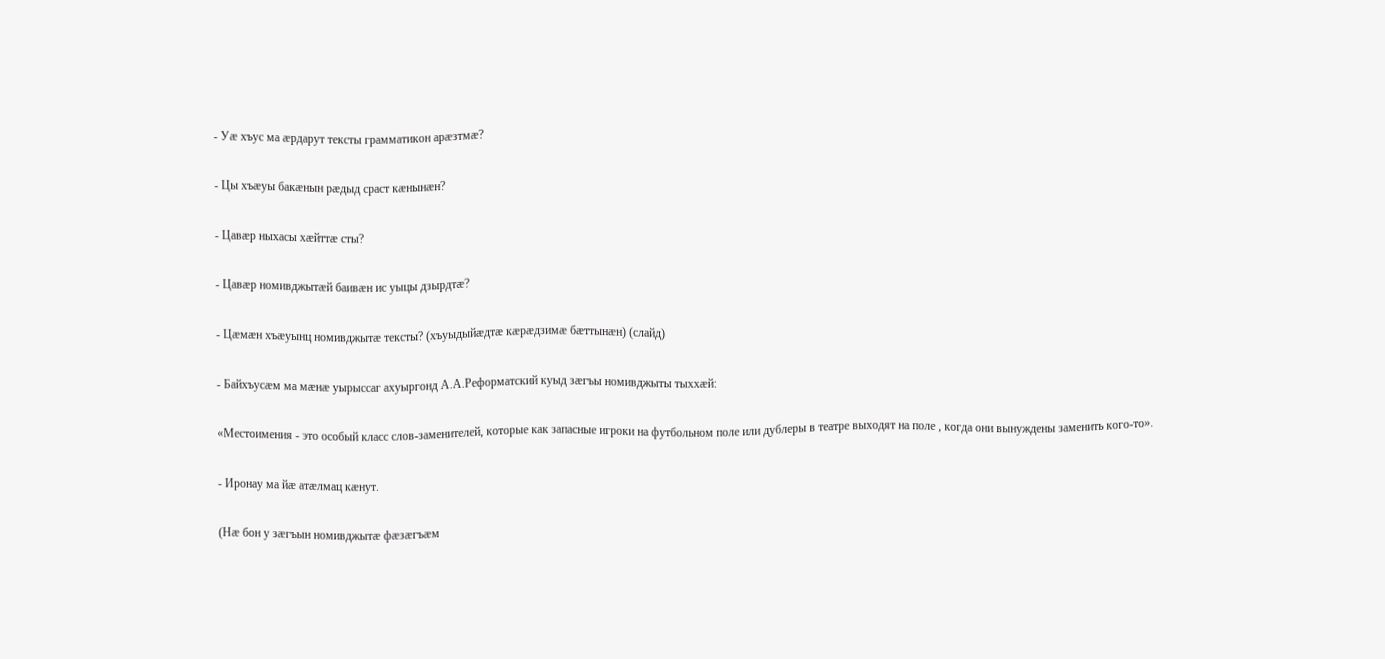- Уæ хъус ма æрдарут тексты грамматикон арæзтмæ?

- Цы хъæуы бакæнын рæдыд сраст кæнынæн?

- Цавӕр ныхасы хӕйттӕ сты?

- Цавæр номивджытæй баивæн ис уыцы дзырдтæ?

- Цæмæн хъæуынц номивджытæ тексты? (хъуыдыйæдтæ кæрæдзимæ бæттынæн) (слайд)

- Байхъусæм ма мæнæ уырыссаг ахуыргонд А.А.Реформатский куыд зæгъы номивджыты тыххæй:

«Местоимения - это особый класс слов-заменителей, которые как запасные игроки на футбольном поле или дублеры в театре выходят на поле , когда они вынуждены заменить кого-то».

- Иронау ма йæ атæлмац кæнут.

(Нæ бон у зæгъын номивджытæ фæзæгъæм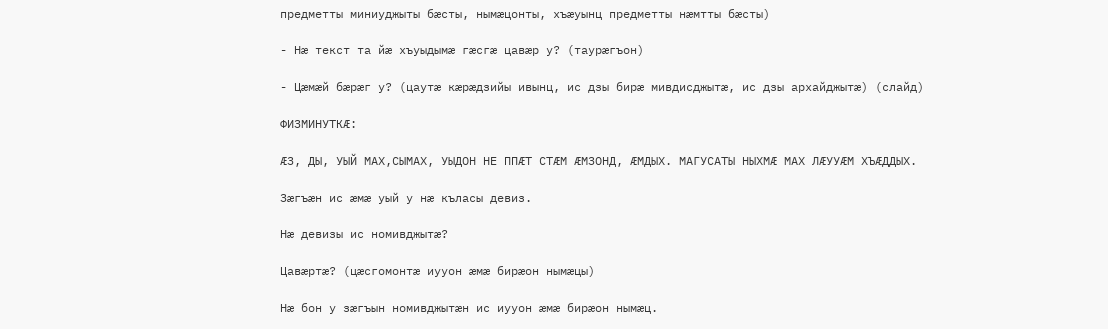предметты миниуджыты бæсты, нымæцонты, хъæуынц предметты нæмтты бæсты)

- Нæ текст та йæ хъуыдымæ гæсгæ цавæр у? (таурæгъон)

- Цæмæй бæрæг у? (цаутæ кæрæдзийы ивынц, ис дзы бирæ мивдисджытæ, ис дзы архайджытæ) (слайд)

ФИЗМИНУТКÆ:

ÆЗ, ДЫ, УЫЙ МАХ,СЫМАХ, УЫДОН НЕ ППÆТ СТÆМ ÆМЗОНД, ÆМДЫХ. МАГУСАТЫ НЫХМÆ МАХ ЛÆУУÆМ ХЪÆДДЫХ.

Зæгъæн ис æмæ уый у нæ къласы девиз.

Нæ девизы ис номивджытæ?

Цавæртæ? (цæсгомонтæ иууон æмæ бирæон нымæцы)

Нæ бон у зæгъын номивджытæн ис иууон æмæ бирæон нымæц.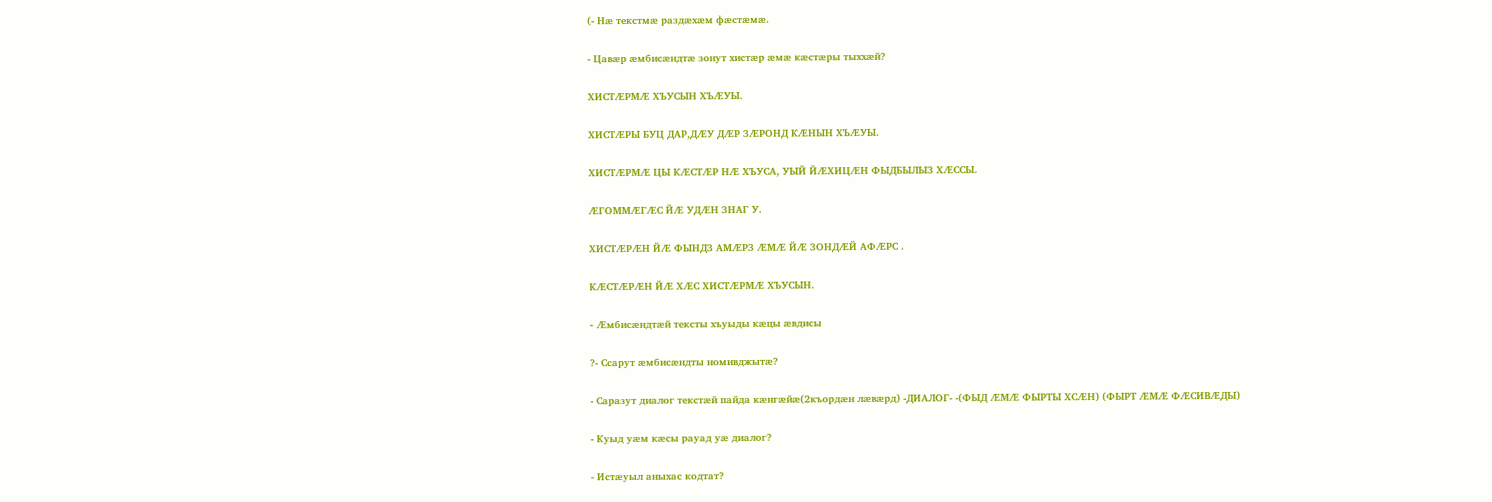(- Нæ текстмæ раздæхæм фæстæмæ.

- Цавæр æмбисæндтæ зонут хистæр æмæ кæстæры тыххæй?

ХИСТÆРМÆ ХЪУСЫН ХЪÆУЫ.

ХИСТÆРЫ БУЦ ДАР,ДÆУ ДÆР ЗÆРОНД КÆНЫН ХЪÆУЫ.

ХИСТÆРМÆ ЦЫ КÆСТÆР НÆ ХЪУСА, УЫЙ ЙÆХИЦÆН ФЫДБЫЛЫЗ ХÆССЫ.

ÆГОММÆГÆС ЙÆ УДÆН ЗНАГ У.

ХИСТÆРÆН ЙÆ ФЫНДЗ АМÆРЗ ÆМÆ ЙÆ ЗОНДÆЙ АФÆРС .

КÆСТÆРÆН ЙÆ ХÆС ХИСТÆРМÆ ХЪУСЫН.

- Æмбисæндтæй тексты хъуыды кæцы æвдисы

?- Ссарут æмбисæндты номивджытæ?

- Саразут диалог текстӕй пайда кæнгæйæ(2къордæн лæвæрд) -ДИАЛОГ- -(ФЫД ÆМÆ ФЫРТЫ ХСÆН) (ФЫРТ ÆМÆ ФÆСИВÆДЫ)

- Куыд уæм кæсы рауад уæ диалог?

- Истæуыл аныхас кодтат?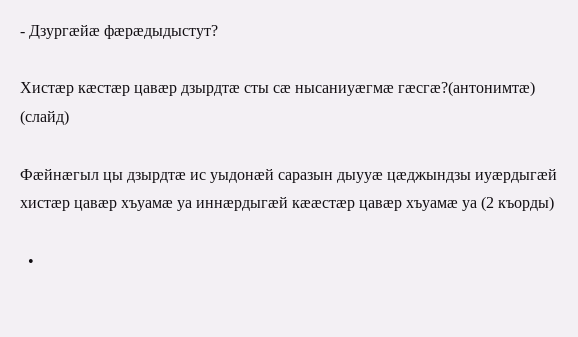- Дзургæйæ фæрæдыдыстут?

Хистæр кæстæр цавæр дзырдтæ сты сæ нысаниуæгмæ гæсгæ?(антонимтæ) (слайд)

Фæйнæгыл цы дзырдтæ ис уыдонæй саразын дыууæ цæджындзы иуæрдыгæй хистæр цавæр хъуамæ уа иннæрдыгæй кææстæр цавæр хъуамæ уа (2 къорды)

  •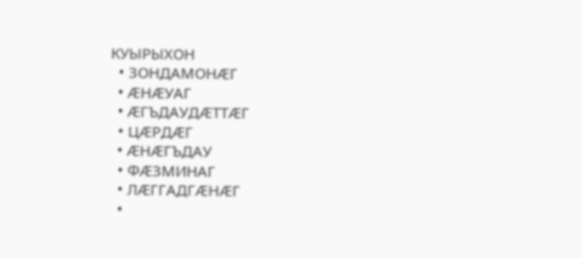КУЫРЫХОН
  • ЗОНДАМОНÆГ
  • ÆНÆУАГ
  • ÆГЪДАУДÆТТÆГ
  • ЦÆРДÆГ
  • ÆНÆГЪДАУ
  • ФÆЗМИНАГ
  • ЛÆГГАДГÆНÆГ
  •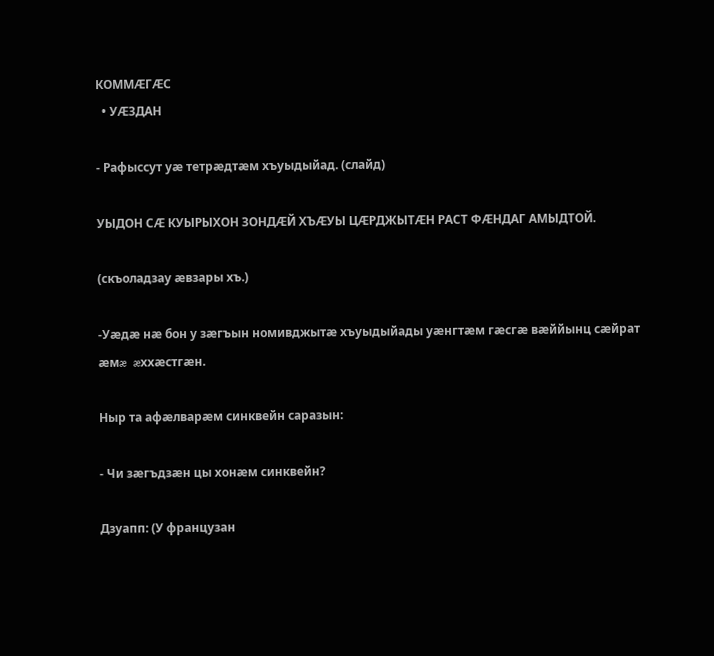КОММÆГÆС
  • УÆЗДАН

- Рафыссут уæ тетрæдтæм хъуыдыйад. (слайд)

УЫДОН СÆ КУЫРЫХОН ЗОНДÆЙ ХЪÆУЫ ЦÆРДЖЫТÆН РАСТ ФÆНДАГ АМЫДТОЙ.

(скъоладзау æвзары хъ.)

-Уæдæ нæ бон у зæгъын номивджытæ хъуыдыйады уæнгтæм гæсгæ вæййынц сæйрат æмæ æххæстгæн.

Ныр та афӕлварӕм синквейн саразын:

- Чи зӕгъдзӕн цы хонӕм синквейн?

Дзуапп: (У французан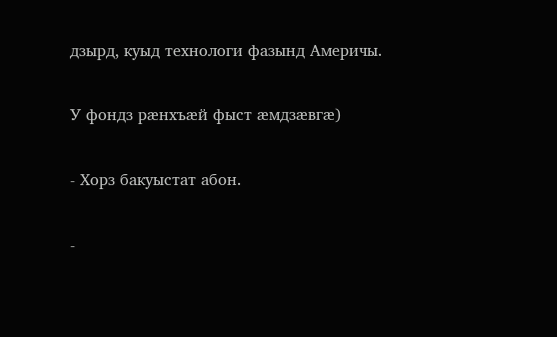дзырд, куыд технологи фазынд Америчы.

У фондз рӕнхъӕй фыст ӕмдзӕвгӕ)

- Хорз бакуыстат абон.

-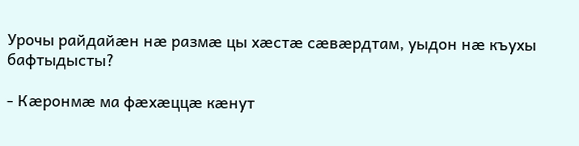Урочы райдайæн нæ размæ цы хæстæ сæвæрдтам, уыдон нæ къухы бафтыдысты?

- Кæронмæ ма фæхæццæ кæнут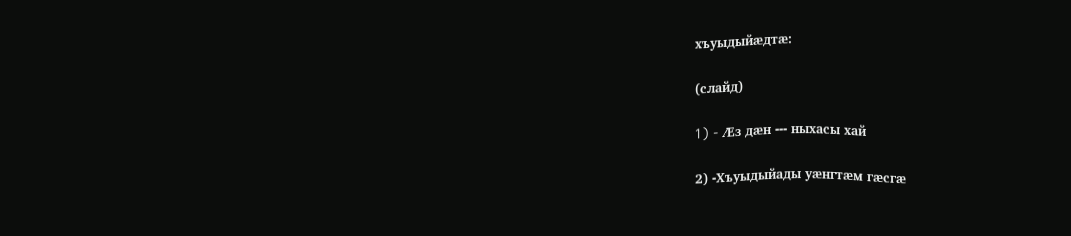хъуыдыйæдтæ:

(слайд)

1) - Æз дæн --- ныхасы хай

2) -Хъуыдыйады уæнгтæм гæсгæ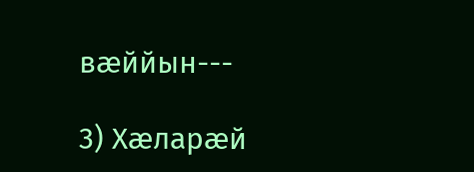вæййын---

3) Хæларæй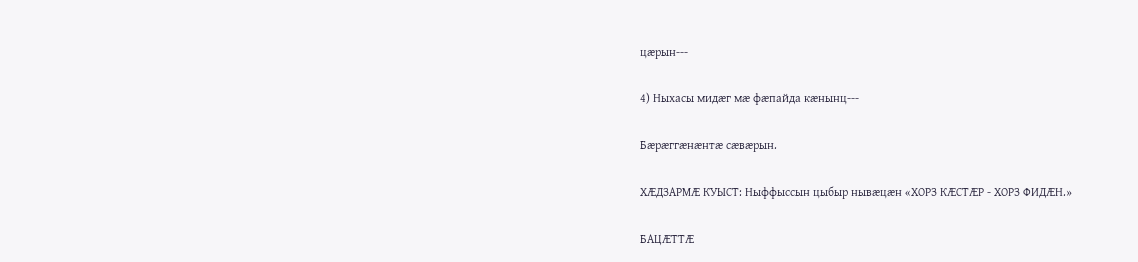цæрын---

4) Ныхасы мидæг мæ фæпайда кæнынц---

Бӕрӕггӕнӕнтӕ сӕвӕрын.

ХÆДЗАРМÆ КУЫСТ: Ныффыссын цыбыр нывæцæн «ХОРЗ КÆСТÆР - ХОРЗ ФИДÆН.»

БАЦÆТТÆ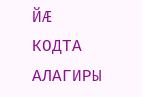ЙÆ КОДТА АЛАГИРЫ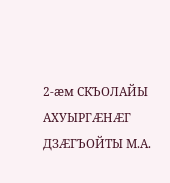2-ӕм СКЪОЛАЙЫ АХУЫРГÆНÆГ ДЗÆГЪОЙТЫ М.А.